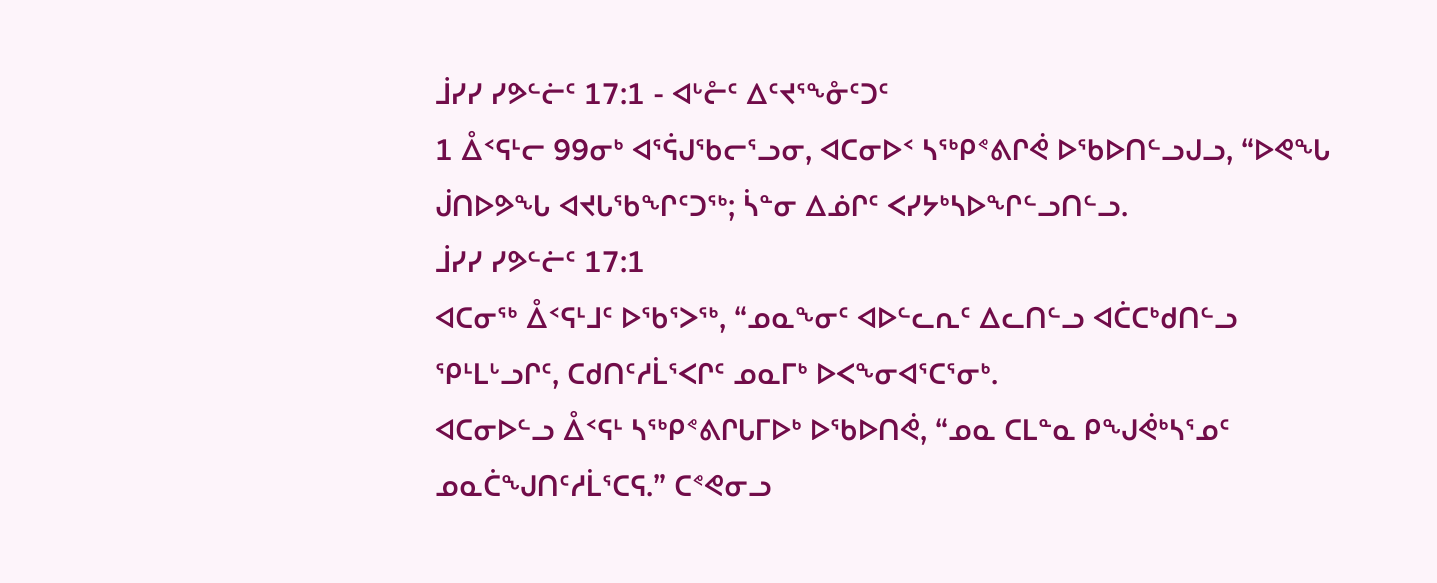ᒨᓯᓯ ᓯᕗᓪᓖᑦ 17:1 - ᐊᒡᓔᑦ ᐃᑦᔪᕐᖕᓁᑦᑐᑦ
1 ᐂᑉᕋᒻᓕ 99ᓂᒃ ᐊᕐᕌᒍᖃᓕᕐᓗᓂ, ᐊᑕᓂᐅᑉ ᓴᖅᑭᕝᕕᒋᕚ ᐅᖃᐅᑎᓪᓗᒍᓗ, “ᐅᕙᖓ ᒎᑎᐅᕗᖓ ᐊᔪᒐᖃᖏᑦᑐᖅ; ᓵᓐᓂ ᐃᓅᒋᑦ ᐸᓯᔭᒃᓴᐅᖏᓪᓗᑎᓪᓗ.
ᒨᓯᓯ ᓯᕗᓪᓖᑦ 17:1
ᐊᑕᓂᖅ ᐂᑉᕋᒻᒧᑦ ᐅᖃᕐᐳᖅ, “ᓄᓇᖕᓂᑦ ᐊᐅᓪᓚᕆᑦ ᐃᓚᑎᓪᓗ ᐊᑖᑕᒃᑯᑎᓪᓗ ᕿᒻᒪᒡᓗᒋᑦ, ᑕᑯᑎᑦᓱᒫᕐᐸᒋᑦ ᓄᓇᒥᒃ ᐅᐸᖕᓂᐊᕐᑕᕐᓂᒃ.
ᐊᑕᓂᐅᓪᓗ ᐂᑉᕋᒻ ᓴᖅᑭᕝᕕᒋᒐᒥᐅᒃ ᐅᖃᐅᑎᕚ, “ᓄᓇ ᑕᒪᓐᓇ ᑭᖑᕚᒃᓴᕐᓄᑦ ᓄᓇᑖᖑᑎᑦᓱᒫᕐᑕᕋ.” ᑕᕝᕙᓂᓗ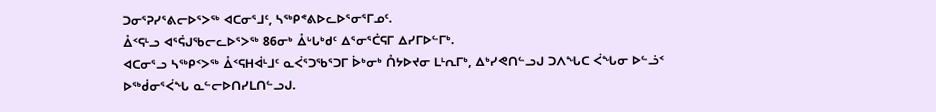ᑐᓂᕐᕈᓯᕐᕕᓕᐅᕐᐳᖅ ᐊᑕᓂᕐᒧᑦ, ᓴᖅᑭᕝᕕᐅᓚᐅᕐᓂᕐᒥᓄᑦ.
ᐂᑉᕋᒻᓗ ᐊᕐᕌᒍᖃᓕᓚᐅᕐᐳᖅ 86ᓂᒃ ᐂᒡᒐᒃᑯᑦ ᐃᕐᓂᕐᑖᕋᒥ ᐃᓯᒥᐅᓪᒥᒃ.
ᐊᑕᓂᕐᓗ ᓴᖅᑭᑉᐳᖅ ᐂᑉᕋᕼᐋᒻᒧᑦ ᓇᐹᕐᑐᖃᕐᑐᒥ ᐆᒃᓂᒃ ᑍᔭᐅᔪᓂ ᒪᒻᕆᒥᒃ, ᐃᒃᓯᕙᑎᓪᓗᒍ ᑐᐱᖓᑕ ᐹᖓᓂ ᐅᓪᓘᑉ ᐅᖅᑰᓂᕐᐹᖓ ᓇᓪᓕᐅᑎᓯᒪᑎᓪᓗᒍ.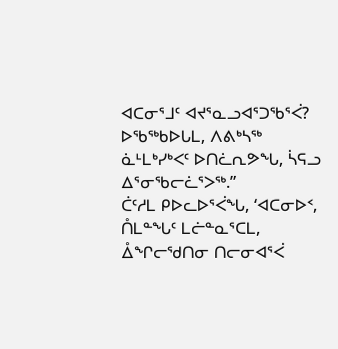ᐊᑕᓂᕐᒧᑦ ᐊᔪᕐᓇᓗᐊᕐᑐᖃᕐᐹ? ᐅᖃᖅᑲᐅᒐᒪ, ᐱᕕᒃᓴᖅ ᓈᒻᒪᒃᓯᒃᐸᑦ ᐅᑎᓛᕆᕗᖓ, ᓵᕋᓗ ᐃᕐᓂᖃᓕᓛᕐᐳᖅ.”
ᑖᑦᓱᒪ ᑭᐅᓚᐅᕐᐹᖓ, ‘ᐊᑕᓂᐅᑉ, ᑍᒪᓐᖓᑦ ᒪᓖᓐᓇᕐᑕᒪ, ᐂᖏᓕᖁᑎᓂ ᑎᓕᓂᐊᕐᐹ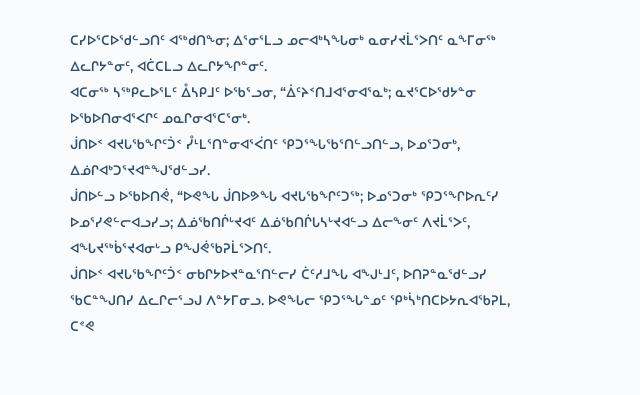ᑕᓯᐅᕐᑕᐅᖁᓪᓗᑎᑦ ᐊᖅᑯᑎᖕᓂ; ᐃᕐᓂᕐᒪᓗ ᓄᓕᐊᒃᓴᖓᓂᒃ ᓇᓂᓯᔪᒫᕐᐳᑎᑦ ᓇᖕᒥᓂᖅ ᐃᓚᒋᔭᓐᓂᑦ, ᐊᑖᑕᒪᓗ ᐃᓚᒋᔭᖏᓐᓂᑦ.
ᐊᑕᓂᖅ ᓴᖅᑭᓚᐅᕐᒪᑦ ᐂᓴᑭᒧᑦ ᐅᖃᕐᓗᓂ, “ᐄᑦᔨᑉᑎᒧᐊᕐᓂᐊᕐᓇᒃ; ᓇᔪᕐᑕᐅᖁᔭᓐᓂ ᐅᖃᐅᑎᓂᐊᕐᐸᒋᑦ ᓄᓇᒋᓂᐊᕐᑕᕐᓂᒃ.
ᒎᑎᐅᑉ ᐊᔪᒐᖃᖏᑦᑑᑉ ᓮᒻᒪᕐᑎᓐᓂᐊᕐᐹᑎᑦ ᕿᑐᕐᖓᖃᕐᑎᓪᓗᑎᓪᓗ, ᐅᓄᕐᑐᓂᒃ, ᐃᓅᒋᐊᒃᑐᕐᔪᐊᓐᖑᖁᓪᓗᓯ.
ᒎᑎᐅᓪᓗ ᐅᖃᐅᑎᕚ, “ᐅᕙᖓ ᒎᑎᐅᕗᖓ ᐊᔪᒐᖃᖏᑦᑐᖅ; ᐅᓄᕐᑐᓂᒃ ᕿᑐᕐᖏᐅᕆᑦᓯ ᐅᓄᕐᓯᕙᓪᓕᐊᓗᓯᓗ; ᐃᓅᖃᑎᒌᒡᔪᐊᑦ ᐃᓅᖃᑎᒌᒐᓴᒡᔪᐊᓪᓗ ᐃᓕᖕᓂᑦ ᐱᔪᒫᕐᐳᑦ, ᐊᖓᔪᖅᑳᕐᔪᐊᓂᒡᓗ ᑭᖑᕚᖃᕈᒫᕐᐳᑎᑦ.
ᒎᑎᐅᑉ ᐊᔪᒐᖃᖏᑦᑑᑉ ᓂᑲᒋᔭᐅᔪᓐᓇᕐᑎᓪᓕᓯ ᑖᑦᓱᒧᖓ ᐊᖑᒻᒧᑦ, ᐅᑎᕈᓐᓇᖁᓪᓗᓯ ᖃᑕᓐᖑᑎᓯ ᐃᓚᒋᓕᕐᓗᒍ ᐱᓐᔭᒥᓂᓗ. ᐅᕙᖓᓕ ᕿᑐᕐᖓᓐᓄᑦ ᕿᒃᓵᒃᑎᑕᐅᔭᕆᐊᖃᕈᒪ, ᑕᕝᕙ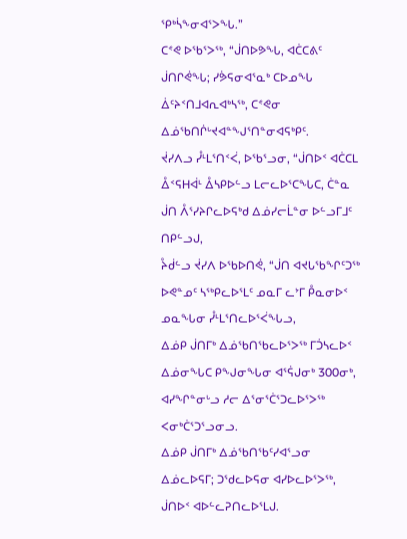ᕿᒃᓵᖕᓂᐊᕐᐳᖓ.”
ᑕᕝᕙ ᐅᖃᕐᐳᖅ, “ᒎᑎᐅᕗᖓ, ᐊᑖᑕᕕᑦ ᒎᑎᒋᕚᖓ; ᓯᕘᕋᓂᐊᕐᓇᒃ ᑕᐅᓄᖓ ᐄᑦᔨᑉᑎᒧᐊᕆᐊᒃᓴᖅ, ᑕᕝᕙᓂ ᐃᓅᖃᑎᒌᒡᔪᐊᓐᖑᕐᑎᓐᓂᐊᕋᒃᑭᑦ.
ᔫᓯᐱᓗ ᓮᒻᒪᕐᑎᑉᐹ, ᐅᖃᕐᓗᓂ, “ᒎᑎᐅᑉ ᐊᑖᑕᒪ ᐂᑉᕋᕼᐋᒻ ᐂᓴᑭᐅᓪᓗ ᒪᓕᓚᐅᕐᑕᖓᑕ, ᑖᓐᓇ ᒎᑎ ᐰᕐᓯᔨᒋᓚᐅᕋᒃᑯ ᐃᓅᓯᓕᒫᓐᓂ ᐅᓪᓗᒥᒧᑦ ᑎᑭᓪᓗᒍ,
ᔧᑰᓪᓗ ᔫᓯᐱ ᐅᖃᐅᑎᕚ, “ᒎᑎ ᐊᔪᒐᖃᖏᑦᑐᖅ ᐅᕙᓐᓄᑦ ᓴᖅᑭᓚᐅᕐᒪᑦ ᓄᓇᒥ ᓚᔾᒥ ᑬᓇᓂᐅᑉ ᓄᓇᖓᓂ ᓮᒻᒪᕐᑎᓚᐅᕐᐹᖓᓗ,
ᐃᓅᑭ ᒎᑎᒥᒃ ᐃᓅᖃᑎᖃᓚᐅᕐᐳᖅ ᒥᑑᓴᓚᐅᑉ ᐃᓅᓂᖓᑕ ᑭᖑᓂᖓᓂ ᐊᕐᕌᒍᓂᒃ 300ᓂᒃ, ᐊᓯᖏᓐᓂᒡᓗ ᓱᓕ ᐃᕐᓂᕐᑖᕐᑐᓚᐅᕐᐳᖅ ᐸᓂᒃᑖᕐᑐᕐᓗᓂᓗ.
ᐃᓅᑭ ᒎᑎᒥᒃ ᐃᓅᖃᑎᖃᑦᓯᐊᕐᓗᓂ ᐃᓅᓚᐅᕋᒥ; ᑐᖁᓚᐅᕋᓂ ᐊᓯᐅᓚᐅᕐᐳᖅ, ᒎᑎᐅᑉ ᐊᐅᓪᓚᕈᑎᓚᐅᕐᒪᒍ.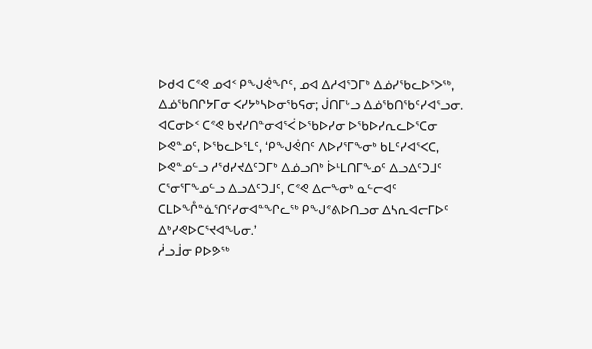ᐅᑯᐊ ᑕᕝᕙ ᓄᐊᑉ ᑭᖑᕚᖏᑦ, ᓄᐊ ᐃᓱᐊᕐᑐᒥᒃ ᐃᓅᓯᖃᓚᐅᕐᐳᖅ, ᐃᓅᖃᑎᒋᔭᒥᓂ ᐸᓯᔭᒃᓴᐅᓂᖃᕋᓂ; ᒎᑎᒥᒡᓗ ᐃᓅᖃᑎᖃᑦᓯᐊᕐᓗᓂ.
ᐊᑕᓂᐅᑉ ᑕᕝᕙ ᑲᔪᓯᑎᓐᓂᐊᕐᐹ ᐅᖃᐅᓯᓂ ᐅᖃᐅᓯᕆᓚᐅᕐᑕᓂ ᐅᕙᓐᓄᑦ, ᐅᖃᓚᐅᕐᒪᑦ, ‘ᑭᖑᕚᑎᑦ ᐱᐅᓯᕐᒥᖕᓂᒃ ᑲᒪᑦᓯᐊᕐᐸᑕ, ᐅᕙᓐᓄᓪᓗ ᓱᖁᓯᔪᐃᑦᑐᒥᒃ ᐃᓅᓗᑎᒃ ᐆᒻᒪᑎᒥᖕᓄᑦ ᐃᓗᐃᑦᑐᒧᑦ ᑕᕐᓂᕐᒥᖕᓄᓪᓗ ᐃᓗᐃᑦᑐᒧᑦ, ᑕᕝᕙ ᐃᓕᖕᓂᒃ ᓇᓪᓕᐊᑦ ᑕᒪᐅᖎᓐᓈᕐᑎᑦᓯᓂᐊᓐᖏᓚᖅ ᑭᖑᕝᕕᐅᑎᓗᓂ ᐃᓴᕆᐊᓕᒥᐅᑦ ᐃᒃᓯᕙᐅᑕᕐᔪᐊᖓᓂ.’
ᓲᓗᒨᓂ ᑭᐅᕗᖅ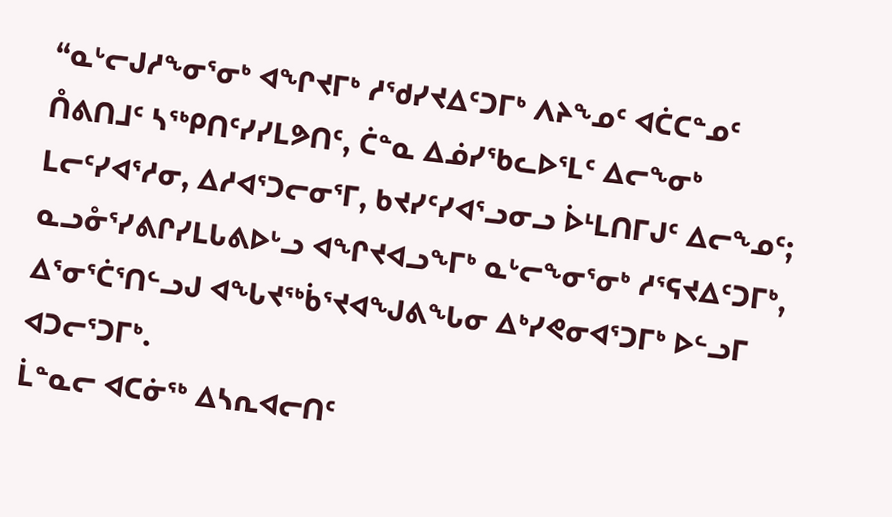“ᓇᒡᓕᒍᓱᖕᓂᕐᓂᒃ ᐊᖏᔪᒥᒃ ᓱᖁᓯᔪᐃᑦᑐᒥᒃ ᐱᔨᖕᓄᑦ ᐊᑖᑕᓐᓄᑦ ᑍᕕᑎᒧᑦ ᓴᖅᑭᑎᑦᓯᓯᒪᕗᑎᑦ, ᑖᓐᓇ ᐃᓅᓯᖃᓚᐅᕐᒪᑦ ᐃᓕᖕᓂᒃ ᒪᓕᑦᓯᐊᕐᓱᓂ, ᐃᓱᐊᕐᑐᓕᓂᕐᒥ, ᑲᔪᓯᑦᓯᐊᕐᓗᓂᓗ ᐆᒻᒪᑎᒥᒍᑦ ᐃᓕᖕᓄᑦ; ᓇᓗᓁᕐᓯᕕᒋᓯᒪᒐᕕᐅᒡᓗ ᐊᖏᔪᐊᓗᖕᒥᒃ ᓇᒡᓕᖕᓂᕐᓂᒃ ᓱᕐᕋᔪᐃᑦᑐᒥᒃ, ᐃᕐᓂᕐᑖᕐᑎᓪᓗᒍ ᐊᖓᔪᖅᑳᕐᔪᐊᖑᕕᖓᓂ ᐃᒃᓯᕙᓂᐊᕐᑐᒥᒃ ᐅᓪᓗᒥ ᐊᑐᓕᕐᑐᒥᒃ.
ᒫᓐᓇᓕ ᐊᑕᓃᖅ ᐃᓴᕆᐊᓕᑎᑦ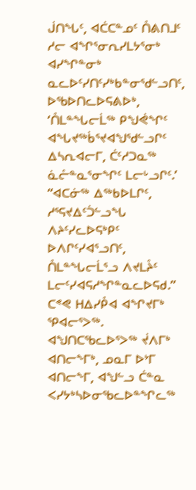ᒎᑎᖓᑦ, ᐊᑖᑕᓐᓄᑦ ᑍᕕᑎᒧᑦ ᓱᓕ ᐊᖏᕐᓂᕆᓯᒪᔭᕐᓂᒃ ᐊᓯᖏᓐᓂᒃ ᓇᓚᐅᑦᓯᑎᑦᓯᒃᑲᓐᓂᖁᓪᓗᑎᑦ, ᐅᖃᐅᑎᓚᐅᕋᕕᐅᒃ, ‘ᑍᒪᓐᖓᓕᒫᖅ ᑭᖑᕚᖏᑦ ᐊᖓᔪᖅᑳᕐᔪᐊᖑᖁᓪᓗᒋᑦ ᐃᓴᕆᐊᓕᒥ, ᑖᑦᓱᑐᓇᖅ ᓈᓔᓐᓇᕐᓂᖏᑦ ᒪᓕᒡᓗᒋᑦ.’
“ᐊᑕᓃᖅ ᐃᖅᑲᐅᒪᒋᑦ, ᓱᕐᕋᔪᐃᑦᑑᓪᓗᖓ ᐱᔨᑦᓯᓚᐅᕋᒃᑭᑦ ᐅᐱᒋᑦᓯᐊᕐᓗᑎᑦ, ᑍᒪᓐᖓᓕᒫᕐᓗ ᐱᔪᒪᔧᑦ ᒪᓕᑦᓯᐊᕋᓱᖏᓐᓇᓚᐅᕋᑯ.” ᑕᕝᕙ ᕼᐃᓯᑬᐊ ᐊᖏᔪᒥᒃ ᕿᐊᓕᕐᐳᖅ.
ᐊᖑᑎᑕᖃᓚᐅᕐᐳᖅ ᔫᐱᒥᒃ ᐊᑎᓕᖕᒥᒃ, ᓄᓇᒥ ᐅᔾᒥ ᐊᑎᓕᖕᒥ, ᐊᖑᓪᓗ ᑖᓐᓇ ᐸᓯᔭᒃᓴᐅᓂᖃᓚᐅᓐᖏᓚᖅ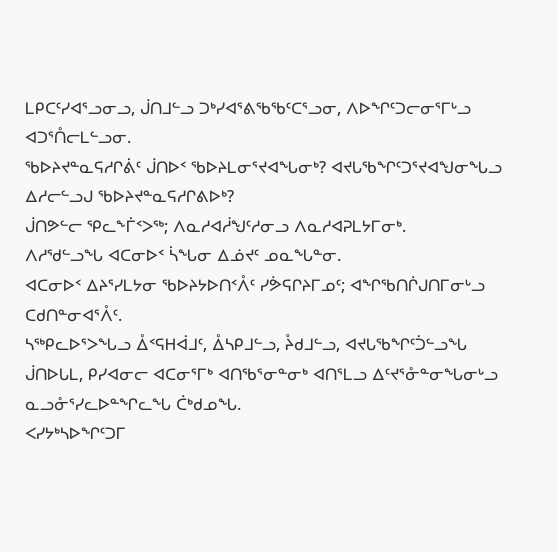ᒪᑭᑕᑦᓯᐊᕐᓗᓂᓗ, ᒎᑎᒧᓪᓗ ᑐᒃᓯᐊᕐᕕᖃᖃᑦᑕᕐᓗᓂ, ᐱᐅᖏᑦᑐᓕᓂᕐᒥᒡᓗ ᐊᑐᕐᑍᓕᒪᓪᓗᓂ.
ᖃᐅᔨᔪᓐᓇᕋᓱᒋᕖᑦ ᒎᑎᐅᑉ ᖃᐅᔨᒪᓂᕐᔪᐊᖓᓂᒃ? ᐊᔪᒐᖃᖏᑦᑐᕐᔪᐊᖑᓂᖓᓗ ᐃᓱᓕᓪᓗᒍ ᖃᐅᔨᔪᓐᓇᕋᓱᒋᕕᐅᒃ?
ᒎᑎᕗᓪᓕ ᕿᓚᖕᒦᑉᐳᖅ; ᐱᓇᓱᐊᓲᖑᑦᓱᓂᓗ ᐱᓇᓱᐊᕈᒪᔭᒥᓂᒃ.
ᐱᓱᖁᓪᓗᖓ ᐊᑕᓂᐅᑉ ᓵᖓᓂ ᐃᓅᔪᑦ ᓄᓇᖓᓐᓂ.
ᐊᑕᓂᐅᑉ ᐃᔨᕐᓯᒪᔭᓂ ᖃᐅᔨᔭᐅᑎᑉᐰᑦ ᓯᕘᕋᒋᔨᒥᓄᑦ; ᐊᖏᖃᑎᒌᒍᑎᒥᓂᒡᓗ ᑕᑯᑎᓐᓂᐊᕐᐰᑦ.
ᓴᖅᑭᓚᐅᕐᐳᖓᓗ ᐂᑉᕋᕼᐋᒧᑦ, ᐂᓴᑭᒧᓪᓗ, ᔧᑯᒧᓪᓗ, ᐊᔪᒐᖃᖏᑦᑑᓪᓗᖓ ᒎᑎᐅᒐᒪ, ᑭᓯᐊᓂᓕ ᐊᑕᓂᕐᒥᒃ ᐊᑎᖃᕐᓂᓐᓂᒃ ᐊᑎᕐᒪᓗ ᐃᑦᔪᕐᓁᓐᓂᖓᓂᒡᓗ ᓇᓗᓁᕐᓯᓚᐅᓐᖏᓚᖓ ᑖᒃᑯᓄᖓ.
ᐸᓯᔭᒃᓴᐅᖏᑦᑐᒥ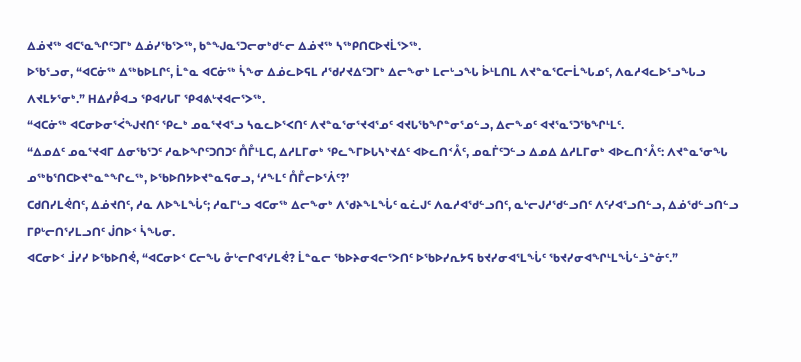ᐃᓅᔪᖅ ᐊᑕᕐᓇᖏᑦᑐᒥᒃ ᐃᓅᓯᖃᕐᐳᖅ, ᑲᓐᖑᓇᕐᑐᓕᓂᒃᑯᓪᓕ ᐃᓅᔪᖅ ᓴᖅᑭᑎᑕᐅᔪᒫᕐᐳᖅ.
ᐅᖃᕐᓗᓂ, “ᐊᑕᓃᖅ ᐃᖅᑲᐅᒪᒋᑦ, ᒫᓐᓇ ᐊᑕᓃᖅ ᓵᖕᓂ ᐃᓅᓚᐅᕋᒪ ᓱᖁᓯᔪᐃᑦᑐᒥᒃ ᐃᓕᖕᓂᒃ ᒪᓕᒡᓗᖓ ᐆᒻᒪᑎᒪ ᐱᔪᓐᓇᕐᑕᓕᒫᖓᓄᑦ, ᐱᓇᓱᐊᓚᐅᕐᓗᖓᓗ ᐱᔪᒪᔭᕐᓂᒃ.” ᕼᐃᓯᑬᐊᓗ ᕿᐊᓯᒐᒥ ᕿᐊᕕᒡᔪᐊᓕᕐᐳᖅ.
“ᐊᑕᓃᖅ ᐊᑕᓂᐅᓂᕐᐹᖑᔪᑎᑦ ᕿᓚᒃ ᓄᓇᕐᔪᐊᕐᓗ ᓴᓇᓚᐅᕐᐸᑎᑦ ᐱᔪᓐᓇᕐᓂᕐᔪᐊᕐᓄᑦ ᐊᔪᒐᖃᖏᓐᓂᕐᓄᓪᓗ, ᐃᓕᖕᓄᑦ ᐊᔪᕐᓇᕐᑐᖃᖏᒻᒪᑦ.
“ᐃᓄᐃᑦ ᓄᓇᕐᔪᐊᒥ ᐃᓂᖃᕐᑐᑦ ᓱᓇᐅᖏᑦᑐᑎᑐᑦ ᑍᒤᒻᒪᑕ, ᐃᓱᒪᒥᓂᒃ ᕿᓚᖕᒥᐅᒐᓴᒃᔪᐃᑦ ᐊᐅᓚᑎᑉᐰᑦ, ᓄᓇᒦᑦᑐᓪᓗ ᐃᓄᐃ ᐃᓱᒪᒥᓂᒃ ᐊᐅᓚᑎᑉᐰᑦ: ᐱᔪᓐᓇᕐᓂᖓ ᓄᖅᑲᕐᑎᑕᐅᔪᓐᓇᓐᖏᓚᖅ, ᐅᖃᐅᑎᔭᐅᔪᓐᓇᕋᓂᓗ, ‘ᓱᖕᒪᑦ ᑍᒤᓕᐅᕐᐲᑦ?’
ᑕᑯᑎᓯᒪᕚᑎᑦ, ᐃᓅᔪᑎᑦ, ᓱᓇ ᐱᐅᖕᒪᖔᑦ; ᓱᓇᒥᒡᓗ ᐊᑕᓂᖅ ᐃᓕᖕᓂᒃ ᐱᖁᔨᖕᒪᖔᑦ ᓇᓛᒍᑦ ᐱᓇᓱᐊᖁᓪᓗᑎᑦ, ᓇᒡᓕᒍᓱᖁᓪᓗᑎᑦ ᐱᑦᓯᐊᕐᓗᑎᓪᓗ, ᐃᓅᖁᓪᓗᑎᓪᓗ ᒥᑭᒡᓕᑎᕐᓯᒪᓗᑎᑦ ᒎᑎᐅᑉ ᓵᖓᓂ.
ᐊᑕᓂᐅᑉ ᒨᓯᓯ ᐅᖃᐅᑎᕚ, “ᐊᑕᓂᐅᑉ ᑕᓕᖓ ᓁᒡᓕᒋᐊᕐᓯᒪᕚ? ᒫᓐᓇᓕ ᖃᐅᔨᓂᐊᓕᕐᐳᑎᑦ ᐅᖃᐅᓯᕆᔭᕋ ᑲᔪᓯᓂᐊᕐᒪᖔᑦ ᖃᔪᓯᓂᐊᖏᒻᒪᖔᓪᓘᓐᓃᑦ.”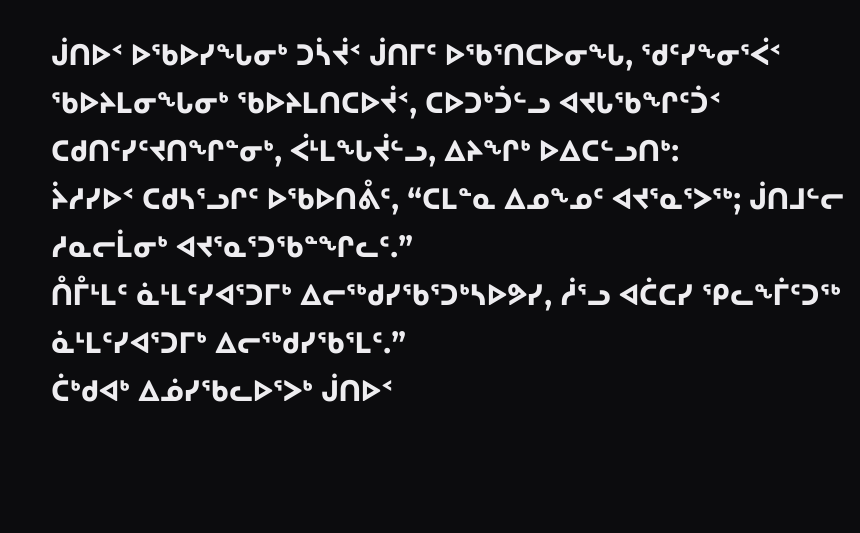ᒎᑎᐅᑉ ᐅᖃᐅᓯᖓᓂᒃ ᑐᓵᔫᑉ ᒎᑎᒥᑦ ᐅᖃᕐᑎᑕᐅᓂᖓ, ᖁᑦᓯᖕᓂᕐᐹᑉ ᖃᐅᔨᒪᓂᖓᓂᒃ ᖃᐅᔨᒪᑎᑕᐅᔫᑉ, ᑕᐅᑐᒃᑑᓪᓗ ᐊᔪᒐᖃᖏᑦᑑᑉ ᑕᑯᑎᑦᓯᑦᔪᑎᖏᓐᓂᒃ, ᐹᒻᒪᖓᔫᓪᓗ, ᐃᔨᖏᒃ ᐅᐃᑕᓪᓗᑎᒃ:
ᔩᓱᓯᐅᑉ ᑕᑯᓴᕐᓗᒋᑦ ᐅᖃᐅᑎᕔᑦ, “ᑕᒪᓐᓇ ᐃᓄᖕᓄᑦ ᐊᔪᕐᓇᕐᐳᖅ; ᒎᑎᒧᓪᓕ ᓱᓇᓕᒫᓂᒃ ᐊᔪᕐᓇᕐᑐᖃᓐᖏᓚᑦ.”
ᑍᒤᒻᒪᑦ ᓈᒻᒪᑦᓯᐊᕐᑐᒥᒃ ᐃᓕᖅᑯᓯᖃᕐᑐᒃᓴᐅᕗᓯ, ᓲᕐᓗ ᐊᑖᑕᓯ ᕿᓚᖕᒦᑦᑐᖅ ᓈᒻᒪᑦᓯᐊᕐᑐᒥᒃ ᐃᓕᖅᑯᓯᖃᕐᒪᑦ.”
ᑖᒃᑯᐊᒃ ᐃᓅᓯᖃᓚᐅᕐᐳᒃ ᒎᑎᐅᑉ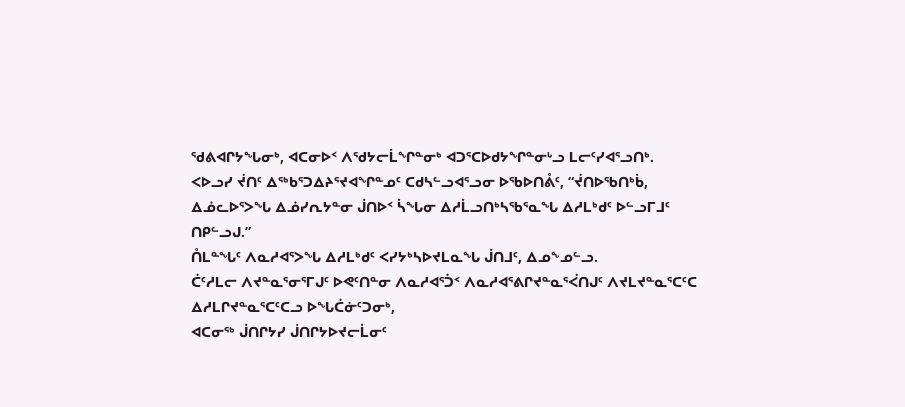ᖁᕕᐊᒋᔭᖓᓂᒃ, ᐊᑕᓂᐅᑉ ᐱᖁᔭᓕᒫᖏᓐᓂᒃ ᐊᑐᕐᑕᐅᑯᔭᖏᓐᓂᒡᓗ ᒪᓕᑦᓯᐊᕐᓗᑎᒃ.
ᐸᐅᓗᓯ ᔫᑎᑦ ᐃᖅᑲᕐᑐᐃᔨᕐᔪᐊᖏᓐᓄᑦ ᑕᑯᓴᓪᓗᐊᕐᓗᓂ ᐅᖃᐅᑎᕔᑦ, “ᔫᑎᐅᖃᑎᒃᑳ, ᐃᓅᓚᐅᕐᐳᖓ ᐃᓅᓯᕆᔭᓐᓂ ᒎᑎᐅᑉ ᓵᖓᓂ ᐃᓱᒫᓗᑎᒃᓴᖃᕐᓇᖓ ᐃᓱᒪᒃᑯᑦ ᐅᓪᓗᒥᒧᑦ ᑎᑭᓪᓗᒍ.”
ᑍᒪᓐᖓᑦ ᐱᓇᓱᐊᕐᐳᖓ ᐃᓱᒪᒃᑯᑦ ᐸᓯᔭᒃᓴᐅᔪᒪᓇᖓ ᒎᑎᒧᑦ, ᐃᓄᖕᓄᓪᓗ.
ᑖᑦᓱᒪᓕ ᐱᔪᓐᓇᕐᓂᕐᒥᒍᑦ ᐅᕙᑦᑎᓐᓂ ᐱᓇᓱᐊᕐᑑᑉ ᐱᓇᓱᐊᕐᕕᒋᔪᓐᓇᕐᐹᑎᒍᑦ ᐱᔪᒪᔪᓐᓇᕐᑕᑦᑕ ᐃᓱᒪᒋᔪᓐᓇᕐᑕᑦᑕᓗ ᐅᖓᑖᓃᑦᑐᓂᒃ,
ᐊᑕᓂᖅ ᒎᑎᒋᔭᓯ ᒎᑎᒋᔭᐅᔪᓕᒫᓂᑦ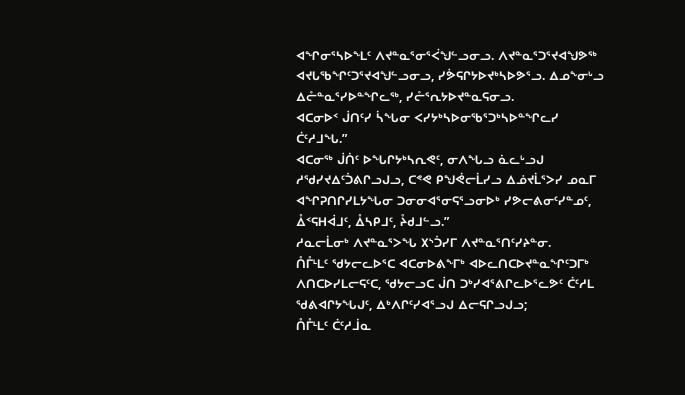ᐊᖏᓂᕐᓴᐅᖕᒪᑦ ᐱᔪᓐᓇᕐᓂᕐᐹᖑᓪᓗᓂᓗ. ᐱᔪᓐᓇᕐᑐᕐᔪᐊᖑᕗᖅ ᐊᔪᒐᖃᖏᑦᑐᕐᔪᐊᖑᓪᓗᓂᓗ, ᓯᕘᕋᒋᔭᐅᔪᒃᓴᐅᕗᕐᓗ. ᐃᓄᖕᓂᒡᓗ ᐃᓔᓐᓇᕐᓯᐅᓐᖏᓚᖅ, ᓯᓔᕐᕆᔭᐅᔪᓐᓇᕋᓂᓗ.
ᐊᑕᓂᐅᑉ ᒎᑎᑦᓯ ᓵᖓᓂ ᐸᓯᔭᒃᓴᐅᓂᖃᕐᑐᒃᓴᐅᓐᖏᓚᓯ ᑖᑦᓱᒧᖓ.”
ᐊᑕᓂᖅ ᒎᑏᑦ ᐅᖓᒋᔭᒃᓴᕆᕙᑦ, ᓂᐱᖓᓗ ᓈᓚᒡᓗᒍ ᓱᖁᓯᔪᐃᑦᑑᕕᒋᓗᒍᓗ, ᑕᕝᕙ ᑭᖑᕚᓕᒫᓯᓗ ᐃᓅᔪᒫᕐᐳᓯ ᓄᓇᒥ ᐊᖏᕈᑎᒋᓯᒪᔭᖓᓂ ᑐᓂᓂᐊᕐᓂᕋᕐᓗᓂᐅᒃ ᓯᕗᓕᕕᓂᑦᓯᓐᓄᑦ, ᐂᑉᕋᕼᐋᒧᑦ, ᐂᓴᑭᒧᑦ, ᔧᑯᒧᓪᓗ.”
ᓱᓇᓕᒫᓂᒃ ᐱᔪᓐᓇᕐᐳᖓ ᙭ᔅᑑᓯᒥ ᐱᔪᓐᓇᕐᑎᑦᓯᔨᓐᓂ.
ᑍᒤᒻᒪᑦ ᖁᔭᓕᓚᐅᕐᑕ ᐊᑕᓂᐅᕕᖕᒥᒃ ᐊᐅᓚᑎᑕᐅᔪᓐᓇᖏᑦᑐᒥᒃ ᐱᑎᑕᐅᓯᒪᓕᕋᑦᑕ, ᖁᔭᓕᓗᑕ ᒎᑎ ᑐᒃᓯᐊᕐᕕᒋᓚᐅᕐᓚᕗᑦ ᑖᑦᓱᒪ ᖁᕕᐊᒋᔭᖓᒍᑦ, ᐃᒃᐱᒋᑦᓯᐊᕐᓗᒍ ᐃᓕᕋᒋᓗᒍᓗ;
ᑍᒤᒻᒪᑦ ᑖᑦᓱᒨᓇ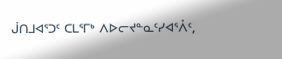ᒎᑎᒧᐊᕐᑐᑦ ᑕᒪᕐᒥᒃ ᐱᐅᓕᔪᓐᓇᑦᓯᐊᕐᐰᑦ,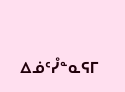ᐃᓅᑦᓮᓐᓇᕋᒥ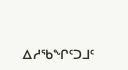ᐃᓱᖃᖏᑦᑐᒧᑦ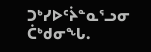ᑐᒃᓯᐅᑦᔩᓐᓇᕐᓗᓂ ᑖᒃᑯᓂᖓ.